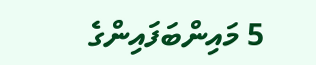5 މައިންބަފައިންގެ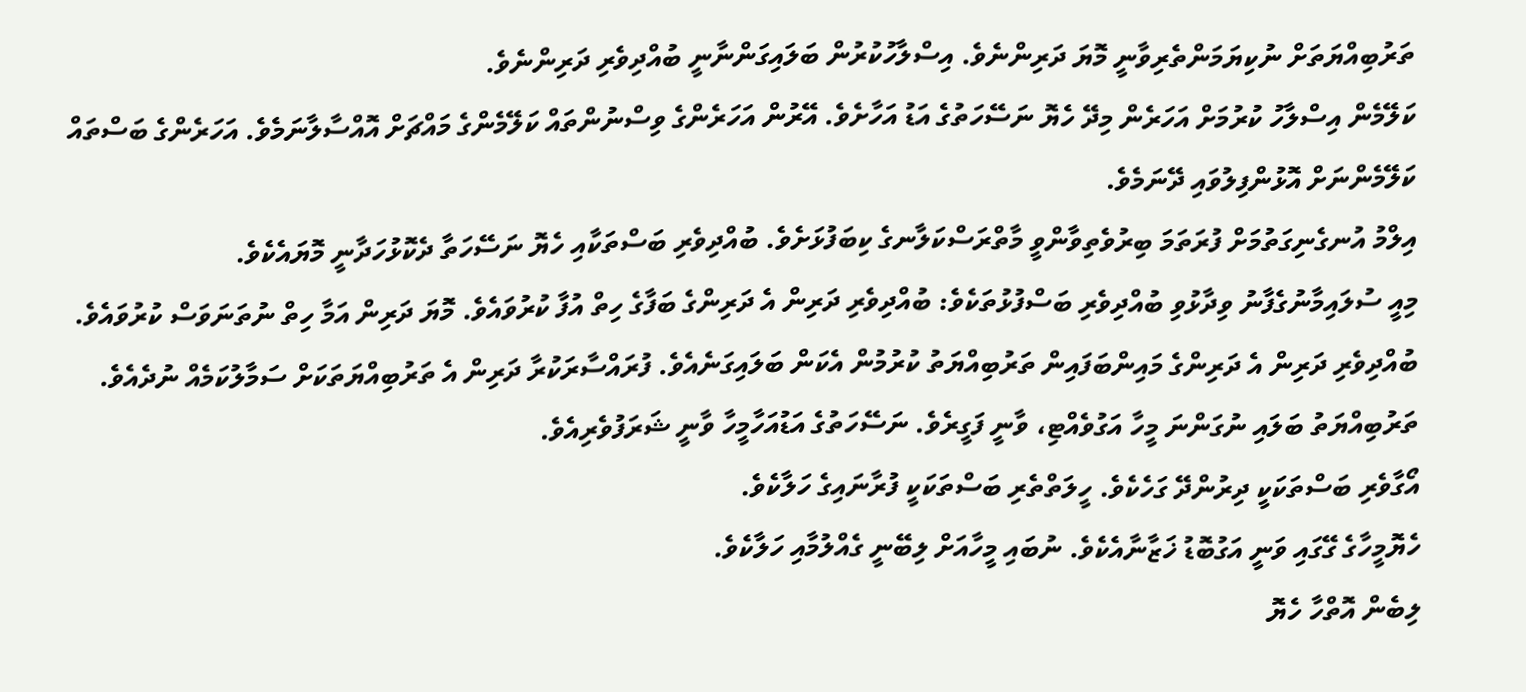ތަރުބިއްޔަތަށް ނުކިޔަމަންތެރިވާނީ މޮޔަ ދަރިންނެވެ. އިސްލާހުކުރުން ބަލައިގަންނާނީ ބުއްދިވެރި ދަރިންނެވެ.
ކަލޭމެން އިސްލާހު ކުރުމަށް އަހަރެން މިދޭ ހެޔޮ ނަސޭހަތުގެ އަޑު އަހާށެވެ. އޭރުން އަހަރެންގެ ވިސްނުންތައް ކަލޭމެންގެ މައްޗަށް އޮއްސާލާނަމެވެ. އަހަރެންގެ ބަސްތައް ކަލޭމެންނަށް އޮޅުންފިލުވައި ދޭނަމެވެ.
އިލްމު އުނގެނިގަތުމަށް ފުރަތަމަ ބިރުވެތިވާންވީ މާތްރަސްކަލާނގެ ކިބަފުޅަށެވެ. ބުއްދިވެރި ބަސްތަކާއި ހެޔޮ ނަސޭހަތާ ދެކޮޅުހަދާނީ މޮޔައެކެވެ.
މިއީ ސުލައިމާނުގެފާނު ވިދާޅުވި ބުއްދިވެރި ބަސްފުޅުތަކެވެ: ބުއްދިވެރި ދަރިން އެ ދަރިންގެ ބަފާގެ ހިތް އުފާ ކުރުވައެވެ. މޮޔަ ދަރިން އަމާ ހިތް ނުތަނަވަސް ކުރުވައެވެ.
ބުއްދިވެރި ދަރިން އެ ދަރިންގެ މައިންބަފައިން ތަރުބިއްޔަތު ކުރުމުން އެކަން ބަލައިގަނެއެވެ. ފުރައްސާރަކުރާ ދަރިން އެ ތަރުބިއްޔަތަކަށް ސަމާލުކަމެއް ނުދެއެވެ.
ތަރުބިއްޔަތު ބަލައި ނުގަންނަ މީހާ އަގުވެއްޓި، ވާނީ ފަގީރެވެ. ނަސޭހަތުގެ އަޑުއަހާމީހާ ވާނީ ޝަރަފުވެރިއެވެ.
އޯގާވެރި ބަސްތަކަކީ ދިރުންދޭ ގަހެކެވެ. ހީލަތްތެރި ބަސްތަކަކީ ފުރާނައިގެ ހަލާކެވެ.
ހެޔޮމީހާގެ ގޭގައި ވަނީ އަގުބޮޑު ޚަޒާނާއެކެވެ. ނުބައި މީހާއަށް ލިބޭނީ ގެއްލުމާއި ހަލާކެވެ.
ލިބެން އޮތްހާ ހެޔޮ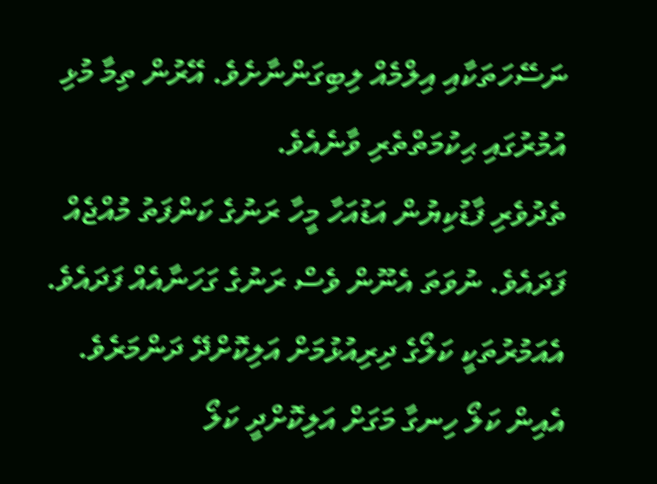ނަސޭހަތަކާއި އިލްމެއް ލިބިގަންނާށެވެ. އޭރުން ތިމާ މުޅި އުމުރުގައި ޙިކުމަތްތެރި ވާނެއެވެ.
ތެދުވެރި ފާޑުކިޔުން އަޑުއަހާ މީހާ ރަނުގެ ކަންފަތު މުއްޖެއް ފަދައެވެ. ނުވަތަ އެނޫން ވެސް ރަނުގެ ގަހަނާއެއް ފަދައެވެ.
އެއަމުރުތަކީ ކަލޯގެ ދިރިއުޅުމަށް އަލިކޮށްދޭ ދަންމަރެވެ. އެއިން ކަލޯ ހިނގާ މަގަށް އަލިކޮށްދީ ކަލޯ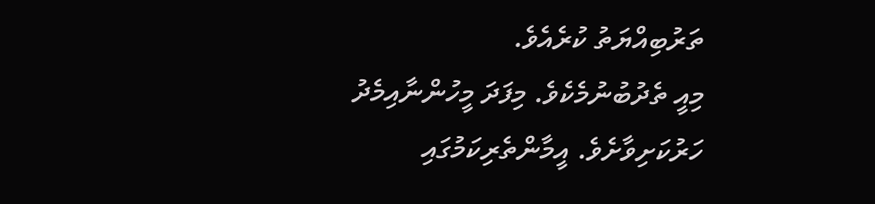ތަރުބިއްޔަތު ކުރެއެވެ.
މިއީ ތެދުބުނުމެކެވެ. މިފަދަ މީހުންނާއިމެދު ހަރުކަށިވާށެވެ. އީމާންތެރިކަމުގައި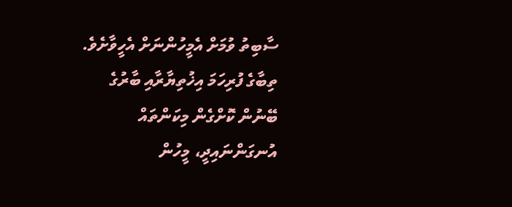ސާބިތު ވުމަށް އެމީހުންނަށް އެހީވާށެވެ.
ތިބާގެ ފުރިހަމަ އިޚުތިޔާރާއި ބާރުގެ ބޭނުން ކޮށްގެން މިކަންތައް އުނގަންނައިދީ، މީހުން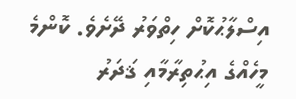އިސްލާޙުކޮށް ހިތްވަރު ދޭށެވެ. ކޮންމެ މީހެއްގެ އިޙުތިރާމާއި ޤަދަރު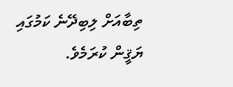ތިބާއަށް ލިބިދޭނެ ކަމުގައި ޔަޤީން ކުރަމެވެ.